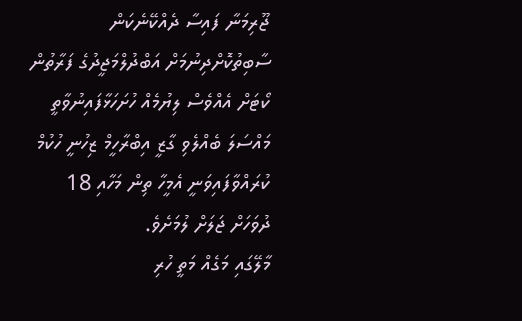ޖޫރިމަނާ ފައިސާ ދެއްކޭނެކަން ސާބިތުކޮށްދިނުމަށް އަބްދުލްމަޖީދުގެ ފަރާތުން ކޯޓަށް އެއްވެސް ލިޔުމެއް ހުށަހަޅާފައިނުވާތީ މައްސަލަ ބެއްލެވި ގާޒީ އިބްރާހީމް ޒިހުނީ ހުކުމް ކުރައްވާފައިވަނީ އެމީހާ ތިން މަހާއި 18 ދުވަހަށް ޖަލަށް ލުމަށެވެ.
މާލޭގައި މަގެއް މަތީ ހުރި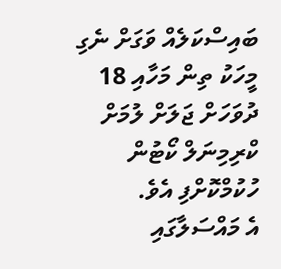ބައިސްކަލެއް ވަގަށް ނެގި މީހަކު ތިން މަހާއި 18 ދުވަހަށް ޖަލަށް ލުމަށް ކްރިމިނަލް ކޯޓުން ހުކުމްކޮށްފި އެވެ.
އެ މައްސަލާގައި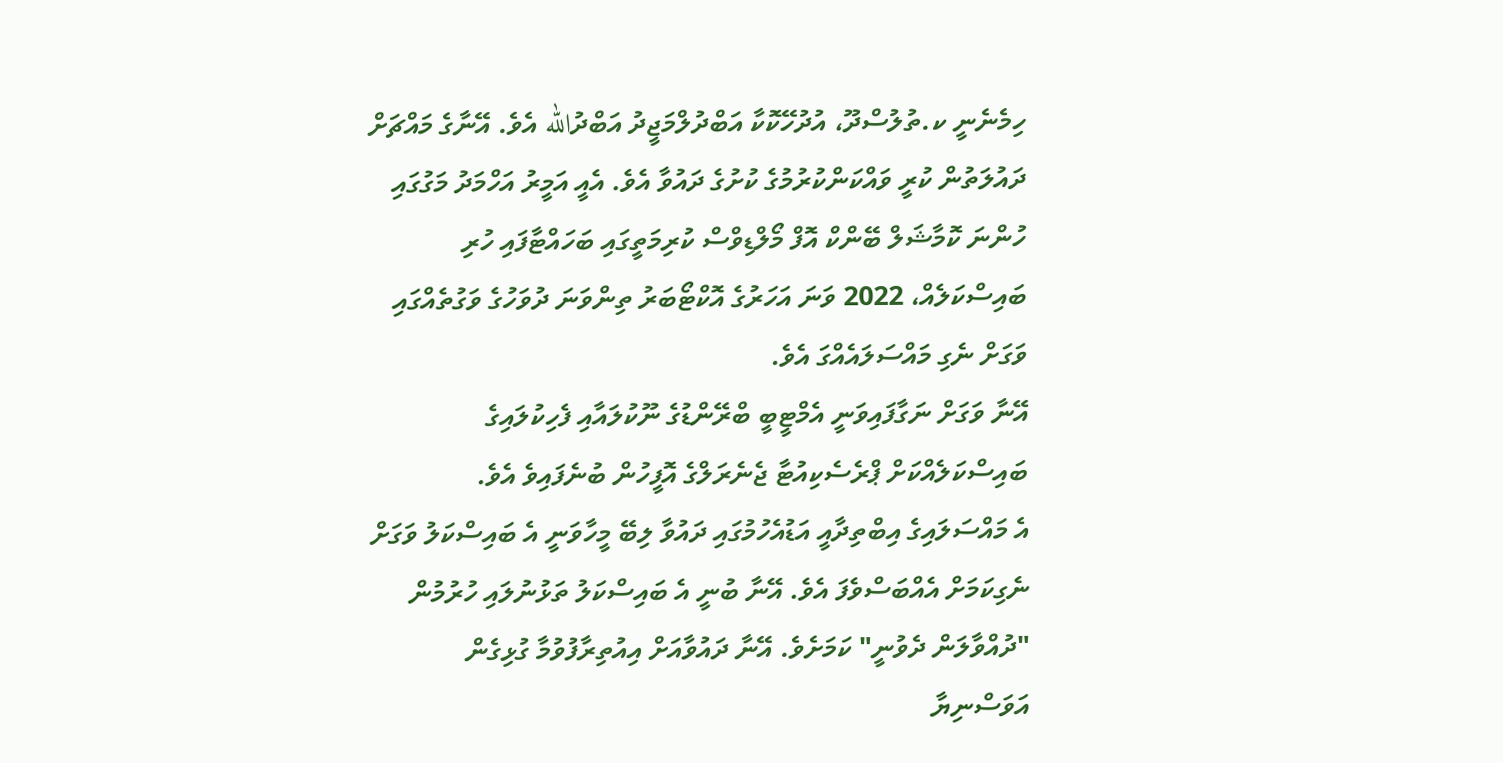ހިމެނެނީ ކ.ތުލުސްދޫ، އުދުހޭކޮކާ އަބްދުލްމަޖީދު އަބްދުالله އެވެ. އޭނާގެ މައްޗަށް ދައުލަތުން ކުރީ ވައްކަންކުރުމުގެ ކުށުގެ ދައުވާ އެވެ. އެއީ އަމީރު އަހްމަދު މަގުގައި ހުންނަ ކޮމާޝަލް ބޭންކް އޮފް މޯލްޑިވްސް ކުރިމަތީގައި ބަހައްޓާފައި ހުރި ބައިސްކަލެއް، 2022 ވަނަ އަހަރުގެ އޮކްޓޯބަރު ތިންވަނަ ދުވަހުގެ ވަގުތެއްގައި ވަގަށް ނެގި މައްސަލައެއްގަ އެވެ.
އޭނާ ވަގަށް ނަގާފައިވަނީ އެމްޓީބީ ބްރޭންޑުގެ ނޫކުލައާއި ފެހިކުލައިގެ ބައިސްކަލެއްކަށް ޕްރެސެކިއުޓާ ޖެނެރަލްގެ އޮފީހުން ބުނެފައިވެ އެވެ.
އެ މައްސަލައިގެ އިބްތިދާއީ އަޑުއެހުމުގައި ދައުވާ ލިބޭ މީހާވަނީ އެ ބައިސްކަލު ވަގަށް ނެގިކަމަށް އެއްބަސްވެފަ އެވެ. އޭނާ ބުނީ އެ ބައިސްކަލު ތަޅުނުލައި ހުރުމުން "ދުއްވާލަން ދެވުނީ" ކަމަށެވެ. އޭނާ ދައުވާއަށް އިއުތިރާފުވުމާ ގުޅިގެން އަވަސްނިޔާ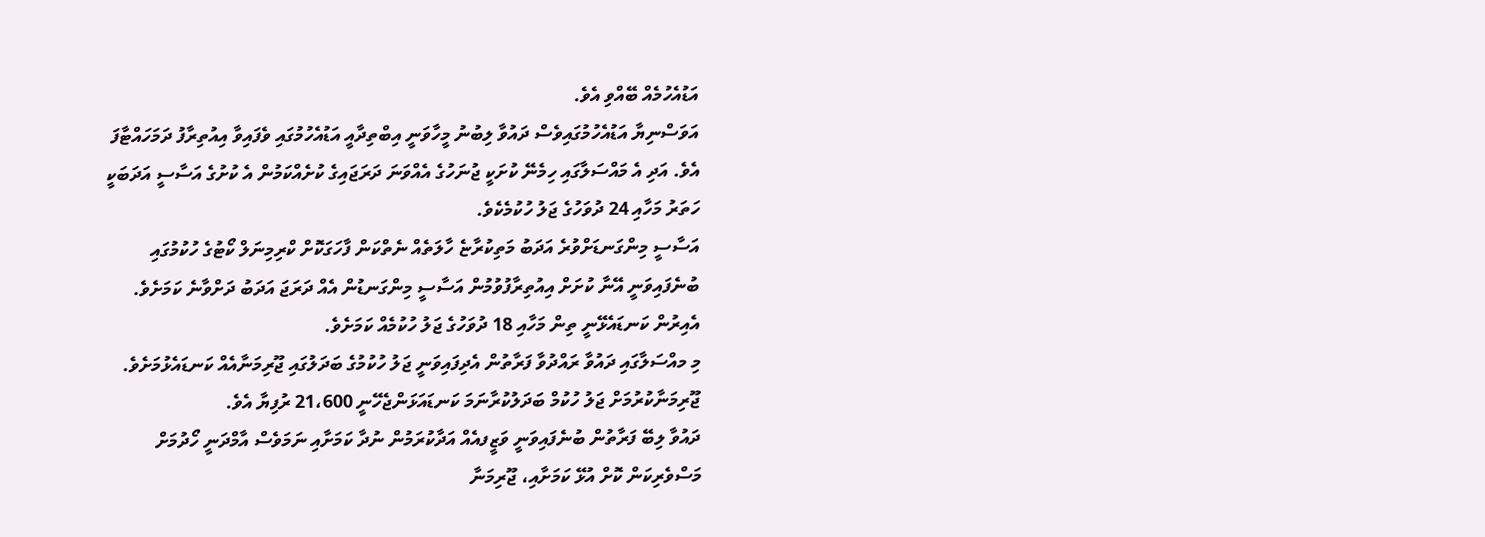އަޑުއެހުމެއް ބޭއްވި އެވެ.
އަވަސްނިޔާ އަޑުއެހުމުގައިވެސް ދައުވާ ލިބުނު މީހާވަނީ އިބްތިދާއީ އަޑުއެހުމުގައި ވެފައިވާ އިއުތިރާފު ދަމަހައްޓާފަ އެވެ. އަދި އެ މައްސަލާގައި ހިމެނޭ ކުށަކީ ޖުނަހުގެ އެއްވަނަ ދަރަޖައިގެ ކުށެއްކަމުން އެ ކުށުގެ އަސާސީ އަދަބަކީ ހަތަރު މަހާއި 24 ދުވަހުގެ ޖަލު ހުކުމެކެވެ.
އަސާސީ މިންގަނޑަށްވުރެ އަދަބު މަތިކުރާޏެ ހާލަތެއް ނެތްކަން ފާހަގަކޮށް ކްރިމިނަލް ކޯޓުގެ ހުކުމުގައި ބުނެފައިވަނީ އޭނާ ކުށަށް އިއުތިރާފުވުމުން އަސާސީ މިންގަނޑުން އެއް ދަރަޖަ އަދަބު ދަށްވާނެ ކަމަށެވެ. އެއިރުން ކަނޑައެޅޭނީ ތިން މަހާއި 18 ދުވަހުގެ ޖަލު ހުކުމެއް ކަމަށެވެ.
މި މއްސަލާގައި ދައުވާ ރައްދުވާ ފަރާތުން އެދިފައިވަނީ ޖަލު ހުކުމުގެ ބަދަލުގައި ޖޫރިމަނާއެއް ކަނޑައެޅުމަށެވެ. ޖޫރިމަނާކުރުމަށް ޖަލު ހުކުމް ބަދަލުކުރާނަމަ ކަނޑައަޅަންޖެހޭނީ 21،600 ރުފިޔާ އެވެ.
ދައުވާ ލިބޭ ފަރާތުން ބުނެފައިވަނީ ވަޒީފއެއް އަދާކުރަމުން ނުދާ ކަމަށާއި ނަމަވެސް އާމްދަނީ ހޯދުމަށް މަސްވެރިކަން ކޮށް އުޅޭ ކަމަށާއި، ޖޫރިމަނާ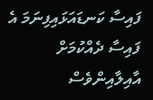ފައިސާ ކަނޑައަޅައިފިނަމަ އެ ފައިސާ ދެއްކުމަށް އާއިލާއިންވެސް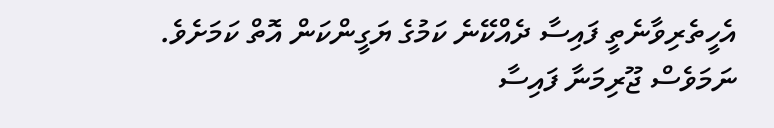އެހީތެރިވާނެތީ ފައިސާ ދެއްކޭނެ ކަމުގެ ޔަގީންކަން އޮތް ކަމަށެވެ.
ނަމަވެސް ޖޫރިމަނާ ފައިސާ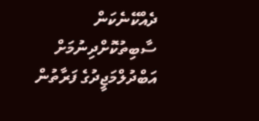ދެއްކޭނެކަން ސާބިތުކޮށްދިނުމަށް އަބްދުލްމަޖީދުގެ ފަރާތުން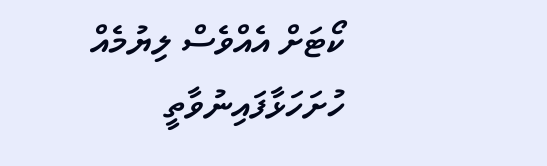ކޯޓަށް އެއްވެސް ލިޔުމެއް ހުށަހަޅާފައިނުވާތީ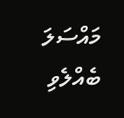މައްސަލަ ބެއްލެވި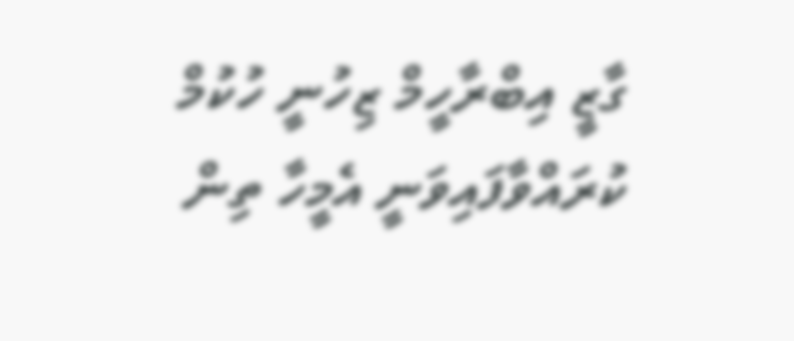ގާޒީ އިބްރާހީމް ޒިހުނީ ހުކުމް ކުރައްވާފައިވަނީ އެމީހާ ތިން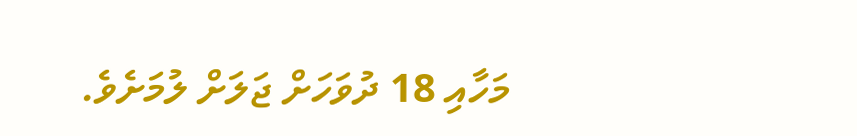މަހާއި 18 ދުވަހަށް ޖަލަށް ލުމަށެވެ.